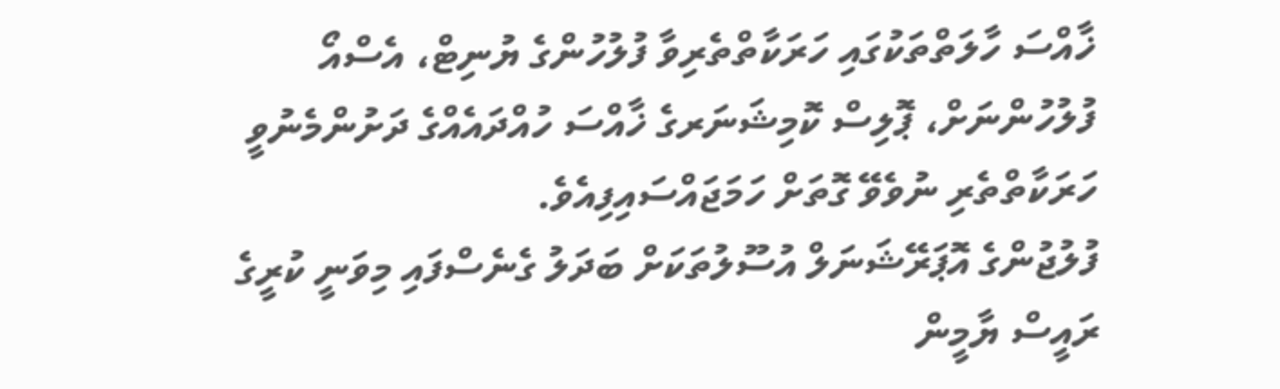ޚާއްސަ ހާލަތްތަކުގައި ހަރަކާތްތެރިވާ ފުލުހުންގެ ޔުނިޓް، އެސްއޯ ފުލުހުންނަށް، ޕޮލިސް ކޮމިޝަނަރގެ ޚާއްސަ ހުއްދައެއްގެ ދަށުންމެނުވީ ހަރަކާތްތެރި ނުވެވޭ ގޮތަށް ހަމަޖައްސައިފިއެވެ.
ފުލުޖުންގެ އޮޕަރޭޝަނަލް އުސޫލުތަކަށް ބަދަލު ގެނެސްފައި މިވަނީ ކުރީގެ ރައީސް ޔާމީން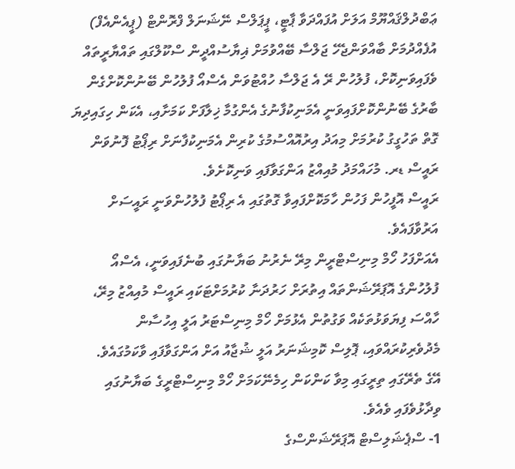ޢަބްދުލްޤައްޔޫމް އަލަށް އުފައްދަވާ ޕާޓީ، ޕީޕަލްސް ނޭޝަނަލް ފްރޮންޓް (ޕީއެންއެފް) އުފެއްދުމަށް ބާއްވަންޖެހޭ ޖަލްސާ ބޭއްވުމަށް ޣިޔާސުއްދީން ސްކޫލްގައި ތައްޔާރީތައް ވެފައިވަނިކޮށް، ފުލުހުން ރޭ އެ ޖަލްސާ ހުއްޓުވަން އެސްއޯ ފުލުހުން ބޭނުންކޮށްގެން ބާރުގެ ބޭނުންކޮށްފައިވަނީ އެމަނިކުފާނުގެ އެންގުމާ ޚިލާފަށް ކަމަށާއި، އެކަން ހިގައިދިޔަ ގޮތް ތަހުގީގު ކުރުމަށް މިއަދު އިރުއޮއްސުމުގެ ކުރިން އެމަނިކުފާނަށް ރިޕޯޓު ފޮނުވަން ރައީސް ޑރ. މުހައްމަދު މުއިއްޒު އަންގަވާފައި ވަނިކޮށެވެ.
ރައީސް އޮފީހުން ފަހުން ހާމަކޮށްފައިވާ ގޮތުގައި އެ ރިޕޯޓު ފުލުހުންވަނީ ރައީސަށް އަރުވާފައެވެ.
އެއަށްފަހު ހޯމް މިނިސްޓްރީން މިރޭ ނެރުނު ބަޔާނުގައި ބުނެފައިވަނީ، އެސްއޯ ފުލުހުންގެ އޮޕަރޭޝަންތައް އިތުރަށް ހަރުދަނާ ކުރުމަށްޓަކައި ރައީސް މުއިއްޒު މިރޭ، ހާއްސަ ފިޔަވަޅުތަކެއް ވަގުތުން އެޅުމަށް ހޯމް މިނިސްޓަރު އަލީ އިހުސާން މެދުވެރިކުރައްވައި، ޕޮލިސް ކޮމިޝަނަރު އަލީ ޝުޖާއު އަށް އަންގަވާފައި ވާކަމުގައެވެ.
އޭގެ ތެރޭގައި ތިރީގައި މިވާ ކަންކަން ހިމެނޭކަމަށް ހޯމް މިނިސްޓްރީގެ ބަޔާނުގައި ވިދާޅުވެފައި ވެއެވެ.
1- ސްޕެޝަލިސްޓް އޮޕަރޭޝަންސްގެ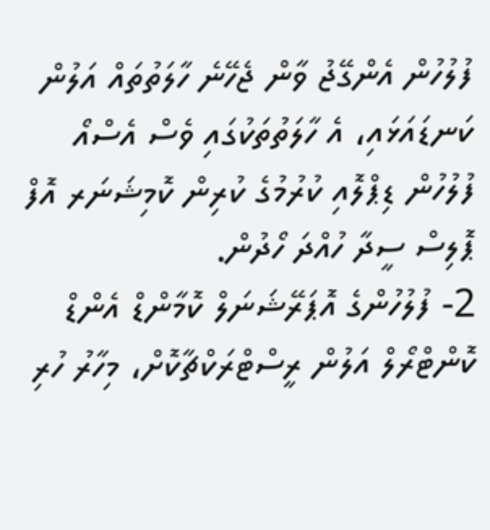ފުލުހުން އެންގޭޖު ވާން ޖެހޭނެ ހާލަތުތައް އަލުން ކަނޑައަޅައި، އެ ހާލަތުތަކުގައި ވެސް އެސްއޯ ފުލުހުން ޑިޕްލޮއި ކުރުމުގެ ކުރިން ކޮމިޝަނަރ އޮފް ޕޮލިސް ސީދާ ހުއްދަ ހޯދުން.
2- ފުލުހުންގެ އޮޕަރޭޝަނަލް ކޮމާންޑް އެންޑް ކޮންޓްރޯލް އަލުން ރީސްޓްރަކްޗާކޮށް، މިހާރު ހުރި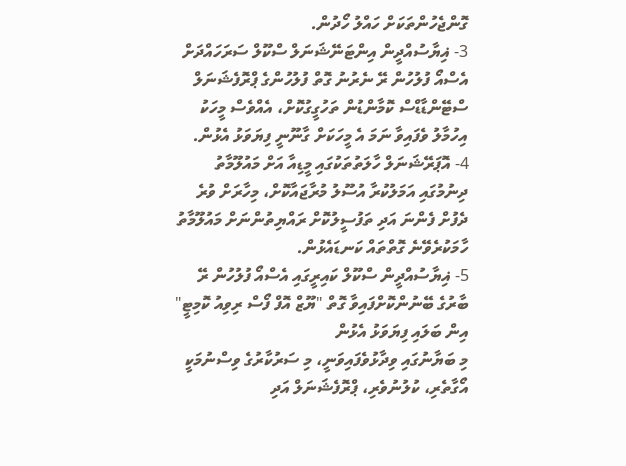ގޮންޖެހުންތަކަށް ހައްލު ހޯދުން.
3- ޣިޔާސުއްދީން އިންޓަނޭޝަނަލް ސްކޫލް ސަރަހައްދަށް އެސްއޯ ފުލުހުން ރޭ ނެރުނު ގޮތް ފުލުހުންގެ ޕްރޮފެޝަނަލް ސްޓޭންޑާޑްސް ކޮމާންޑުން ތަހުގީގުކޮށް، އެއްވެސް މީހަކު އިހުމާލު ވެފައިވާ ނަމަ އެ މީހަކަށް ގާނޫނީ ފިޔަވަޅު އެޅުން.
4- އޮޕަރޭޝަނަލް ހާލަތުތަކުގައި މީޑިއާ އަށް މައުލޫމާތު ދިނުމުގައި އަމަލުކުރާ އުސޫލު މުރާޖައާކޮށް، މިހާރަށް ވުރެ ދެފުށް ފެންނަ އަދި ތަފުސީލުކޮށް ރައްޔިތުންނަށް މައުލޫމާތު ހާމަކުރެވޭނެ ގޮތްތައް ކަނޑައެޅުން.
5- ޣިޔާސުއްދީން ސްކޫލް ކައިރީގައި އެސްއޯ ފުލުހުން ރޭ ބާރުގެ ބޭނުންކޮށްފައިވާ ގޮތް "ޔޫޒް އޮފް ފޯސް ރިވިއު ކޮމިޓީ" އިން ބަލައި ފިޔަވަޅު އެޅުން
މި ބަޔާނުގައި ވިދާޅުވެފައިވަނީ، މި ސަރުކާރުގެ ވިސްނުމަކީ އޯގާތެރި، ކުލުނުވެރި، ޕްރޮފެޝަނަލް އަދި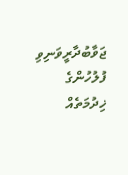ޖަވާބުދާރީވަނިވި ފުލުހުންގެ ޚިދުމަތެއް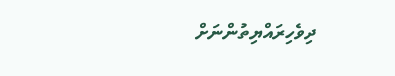ދިވެހިރައްޔިތުންނަށް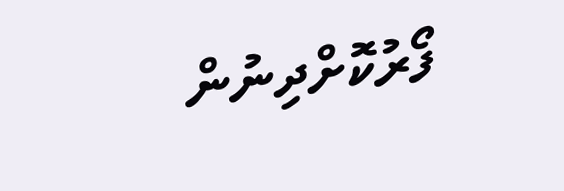ފޯރުކޮށްދިނުން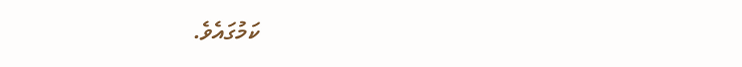ކަމުގައެވެ.